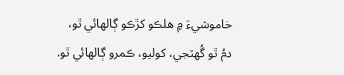خاموشيءَ ۾ هلڪو کڙڪو ڳالهائي ٿو،
دمُ ٿو گُهٽجي، کوليو، ڪمرو ڳالهائي ٿو.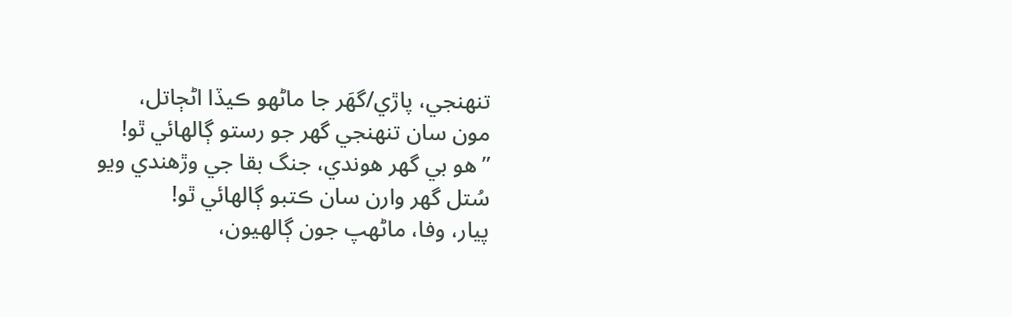تنهنجي، پاڙي/گهَر جا ماڻهو ڪيڏا اڻڄاتل،
مون سان تنهنجي گهر جو رستو ڳالهائي ٿو!
”هو بي گهر هوندي، جنگ بقا جي وڙهندي ويو
سُتل گهر وارن سان ڪتبو ڳالهائي ٿو!
پيار، وفا، ماڻهپ جون ڳالهيون،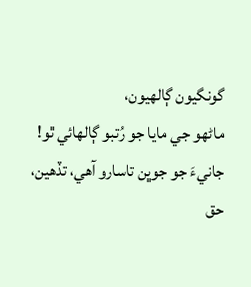گونگيون ڳالهيون،
ماڻهو جي مايا جو رُتبو ڳالهائي ٿو!
جانيءَ جو جوڀن تاسارو آهي، تڏهين،
حق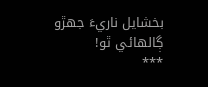بخشايل ناريءَ جهڙو ڳالهائي ٿو!
***